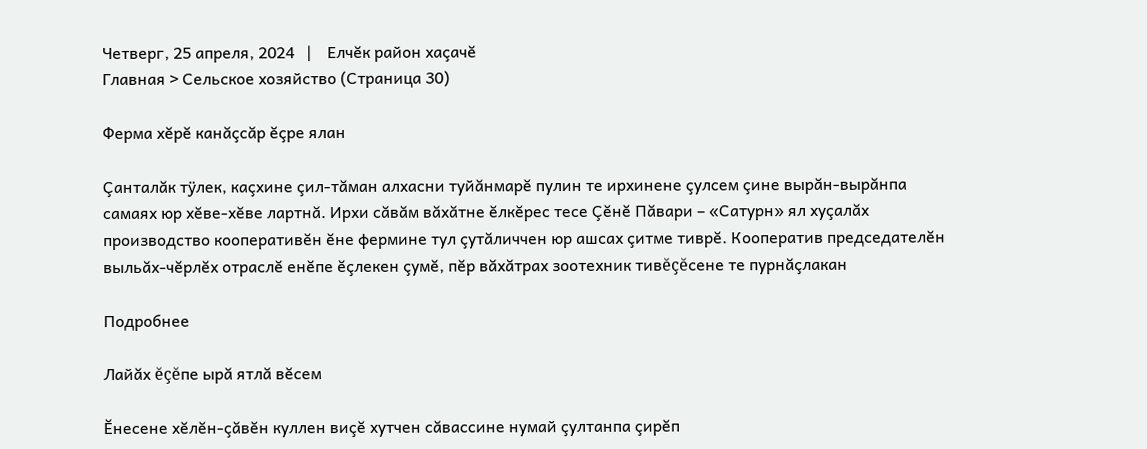Четверг, 25 апреля, 2024   |    Елчĕк район хаçачĕ
Главная > Сельское хозяйство (Страница 30)

Ферма хĕрĕ канăçсăр ĕçре ялан

Çанталăк тÿлек, каçхине çил-тăман алхасни туйăнмарĕ пулин те ирхинене çулсем çине вырăн-вырăнпа самаях юр хĕве-хĕве лартнă. Ирхи сăвăм вăхăтне ĕлкĕрес тесе Çĕнĕ Пăвари – «Сатурн» ял хуçалăх производство кооперативĕн ĕне фермине тул çутăличчен юр ашсах çитме тиврĕ. Кооператив председателĕн выльăх-чĕрлĕх отраслĕ енĕпе ĕçлекен çумĕ, пĕр вăхăтрах зоотехник тивĕçĕсене те пурнăçлакан

Подробнее

Лайăх ĕçĕпе ырă ятлă вĕсем

Ĕнесене хĕлĕн-çăвĕн куллен виçĕ хутчен сăвассине нумай çултанпа çирĕп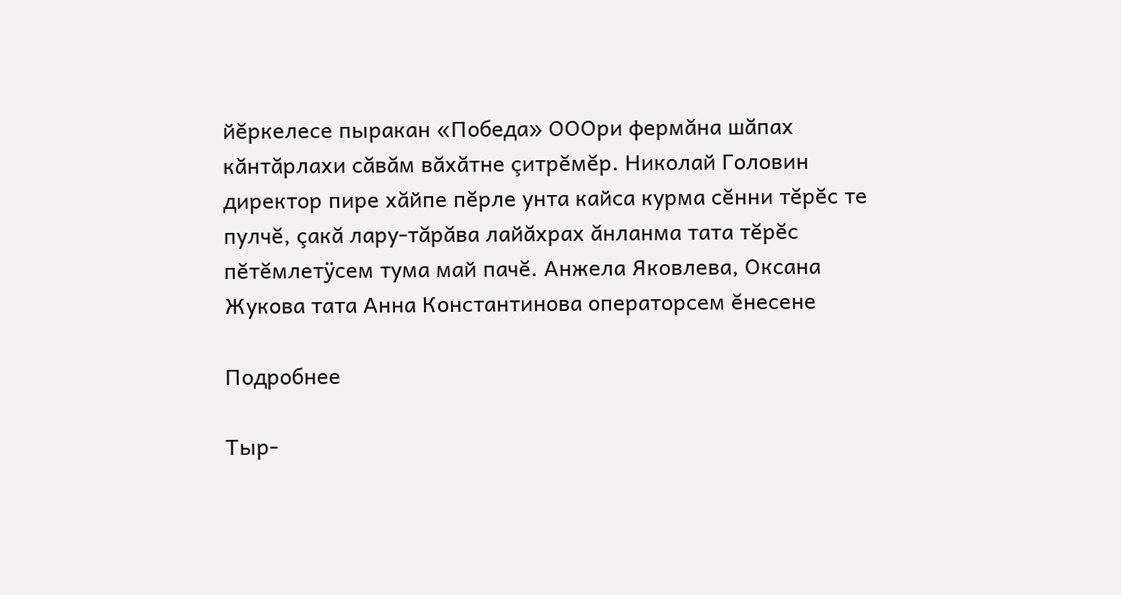йĕркелесе пыракан «Победа» ОООри фермăна шăпах кăнтăрлахи сăвăм вăхăтне çитрĕмĕр. Николай Головин директор пире хăйпе пĕрле унта кайса курма сĕнни тĕрĕс те пулчĕ, çакă лару-тăрăва лайăхрах ăнланма тата тĕрĕс пĕтĕмлетÿсем тума май пачĕ. Анжела Яковлева, Оксана Жукова тата Анна Константинова операторсем ĕнесене

Подробнее

Тыр-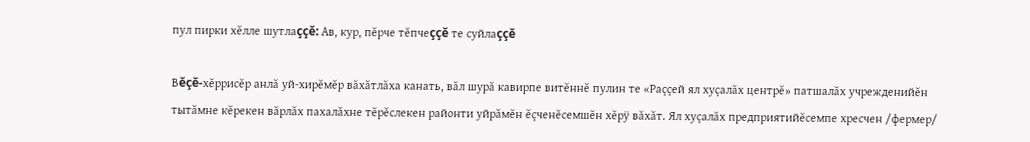пул пирки хĕлле шутлаççĕ: Ав, кур, пĕрче тĕпчеççĕ те суйлаççĕ

Вĕçĕ-хĕррисĕр анлă уй-хирĕмĕр вăхăтлăха канать, вăл шурă кавирпе витĕннĕ пулин те «Раççей ял хуçалăх центрĕ» патшалăх учрежденийĕн тытăмне кĕрекен вăрлăх пахалăхне тĕрĕслекен районти уйрăмĕн ĕçченĕсемшĕн хĕрÿ вăхăт. Ял хуçалăх предприятийĕсемпе хресчен /фермер/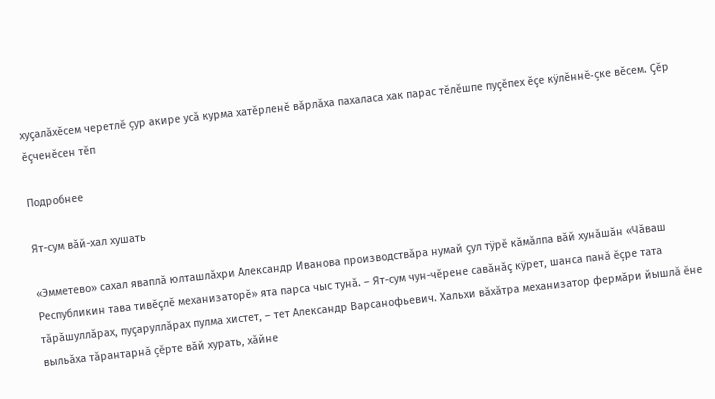хуçалăхĕсем черетлĕ çур акире усă курма хатĕрленĕ вăрлăха пахаласа хак парас тĕлĕшпе пуçĕпех ĕçе кÿлĕннĕ-çке вĕсем. Çĕр ĕçченĕсен тĕп

Подробнее

Ят-сум вăй-хал хушать

«Эмметево» сахал яваплă юлташлăхри Александр Иванова производствăра нумай çул тÿрĕ кăмăлпа вăй хунăшăн «Чăваш Республикин тава тивĕçлĕ механизаторĕ» ята парса чыс тунă. – Ят-сум чун-чĕрене савăнăç кÿрет, шанса панă ĕçре тата тăрăшуллăрах, пуçаруллăрах пулма хистет, – тет Александр Варсанофьевич. Хальхи вăхăтра механизатор фермăри йышлă ĕне выльăха тăрантарнă çĕрте вăй хурать, хăйне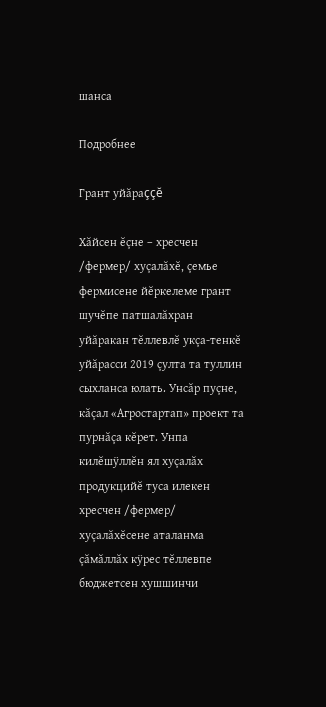шанса

Подробнее

Грант уйăраççĕ

Хăйсен ĕçне – хресчен /фермер/ хуçалăхĕ, çемье фермисене йĕркелеме грант шучĕпе патшалăхран уйăракан тĕллевлĕ укçа-тенкĕ уйăрасси 2019 çулта та туллин сыхланса юлать. Унсăр пуçне, кăçал «Агростартап» проект та пурнăçа кĕрет. Унпа килĕшÿллĕн ял хуçалăх продукцийĕ туса илекен хресчен /фермер/ хуçалăхĕсене аталанма çăмăллăх кÿрес тĕллевпе бюджетсен хушшинчи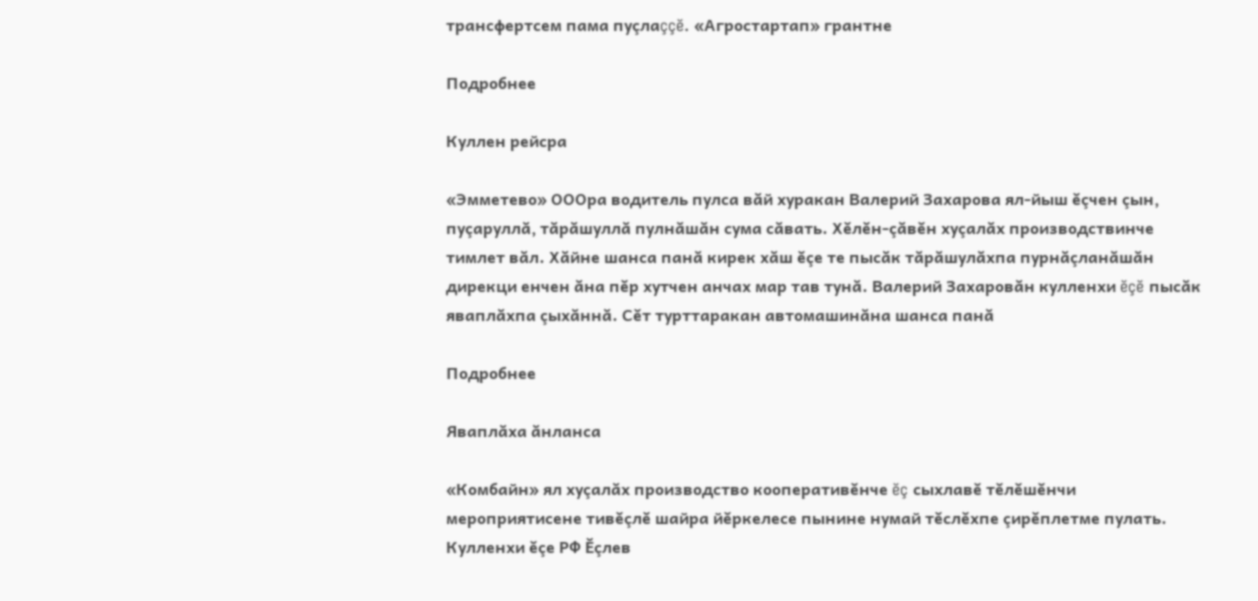трансфертсем пама пуçлаççĕ. «Агростартап» грантне

Подробнее

Куллен рейсра

«Эмметево» ОООра водитель пулса вăй хуракан Валерий Захарова ял-йыш ĕçчен çын, пуçаруллă, тăрăшуллă пулнăшăн сума сăвать. Хĕлĕн-çăвĕн хуçалăх производствинче тимлет вăл. Хăйне шанса панă кирек хăш ĕçе те пысăк тăрăшулăхпа пурнăçланăшăн дирекци енчен ăна пĕр хутчен анчах мар тав тунă. Валерий Захаровăн кулленхи ĕçĕ пысăк яваплăхпа çыхăннă. Сĕт турттаракан автомашинăна шанса панă

Подробнее

Яваплăха ăнланса

«Комбайн» ял хуçалăх производство кооперативĕнче ĕç сыхлавĕ тĕлĕшĕнчи мероприятисене тивĕçлĕ шайра йĕркелесе пынине нумай тĕслĕхпе çирĕплетме пулать. Кулленхи ĕçе РФ Ĕçлев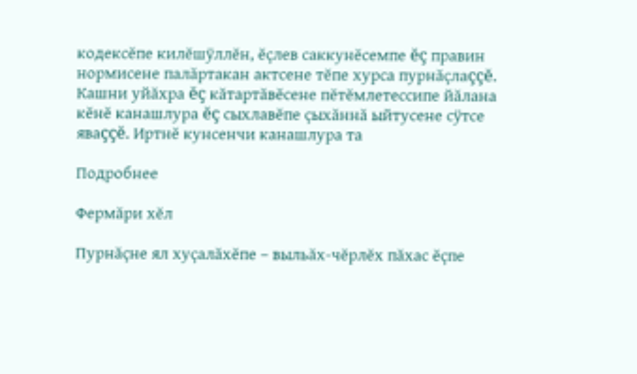кодексĕпе килĕшÿллĕн, ĕçлев саккунĕсемпе ĕç правин нормисене палăртакан актсене тĕпе хурса пурнăçлаççĕ. Кашни уйăхра ĕç кăтартăвĕсене пĕтĕмлетессипе йăлана кĕнĕ канашлура ĕç сыхлавĕпе çыхăннă ыйтусене сÿтсе яваççĕ. Иртнĕ кунсенчи канашлура та

Подробнее

Фермăри хĕл

Пурнăçне ял хуçалăхĕпе – выльăх-чĕрлĕх пăхас ĕçпе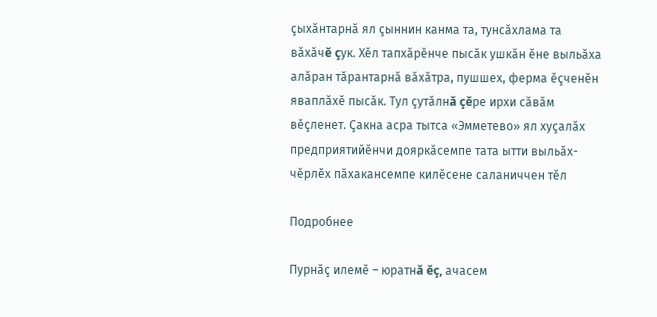çыхăнтарнă ял çыннин канма та, тунсăхлама та вăхăчĕ çук. Хĕл тапхăрĕнче пысăк ушкăн ĕне выльăха алăран тăрантарнă вăхăтра, пушшех, ферма ĕçченĕн яваплăхĕ пысăк. Тул çутăлнă çĕре ирхи сăвăм вĕçленет. Çакна асра тытса «Эмметево» ял хуçалăх предприятийĕнчи дояркăсемпе тата ытти выльăх-чĕрлĕх пăхакансемпе килĕсене саланиччен тĕл

Подробнее

Пурнăç илемĕ – юратнă ĕç, ачасем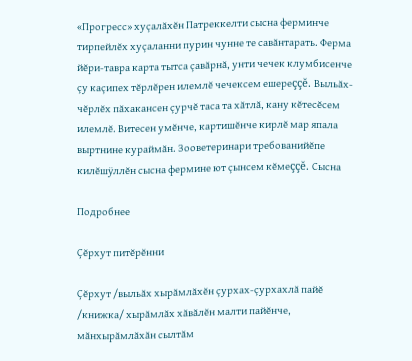«Прогресс» хуçалăхĕн Патреккелти сысна ферминче тирпейлĕх хуçаланни пурин чунне те савăнтарать. Ферма йĕри-тавра карта тытса çавăрнă, унти чечек клумбисенче çу каçипех тĕрлĕрен илемлĕ чечексем ешереççĕ. Выльăх-чĕрлĕх пăхакансен çурчĕ таса та хăтлă, кану кĕтесĕсем илемлĕ. Витесен умĕнче, картишĕнче кирлĕ мар япала выртнине кураймăн. Зооветеринари требованийĕпе килĕшÿллĕн сысна фермине ют çынсем кĕмеççĕ. Сысна

Подробнее

Çĕрхут питĕрĕнни

Çĕрхут /выльăх хырăмлăхĕн çурхах-çурхахлă пайĕ /книжка/ хырăмлăх хăвăлĕн малти пайĕнче, мăнхырăмлăхăн сылтăм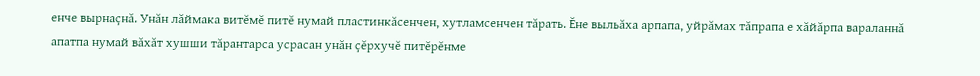енче вырнаçнă. Унăн лăймака витĕмĕ питĕ нумай пластинкăсенчен, хутламсенчен тăрать. Ĕне выльăха арпапа, уйрăмах тăпрапа е хăйăрпа вараланнă апатпа нумай вăхăт хушши тăрантарса усрасан унăн çĕрхучĕ питĕрĕнме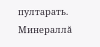пултарать. Минераллă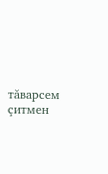тăварсем çитмен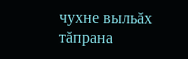чухне выльăх тăпрана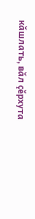кăшлать, вăл çĕрхута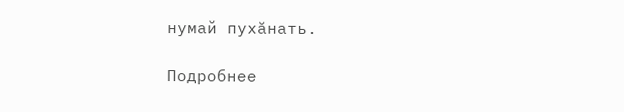нумай пухăнать.

Подробнее